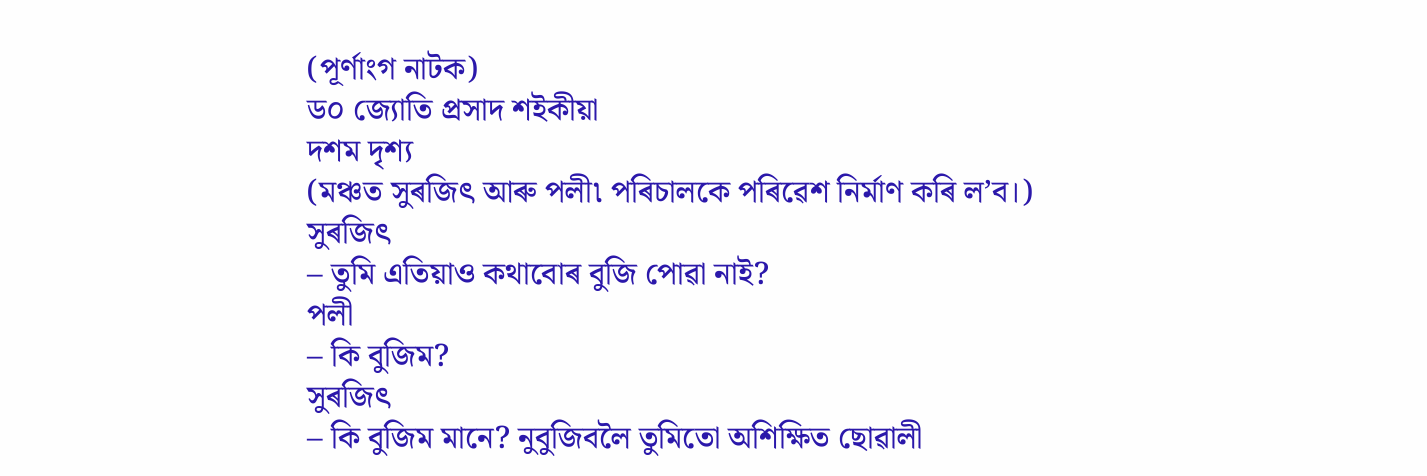(পূৰ্ণাংগ নাটক)
ড০ জ্যোতি প্ৰসাদ শইকীয়া
দশম দৃশ্য
(মঞ্চত সুৰজিৎ আৰু পলী৷ পৰিচালকে পৰিৱেশ নিৰ্মাণ কৰি ল’ব।)
সুৰজিৎ
– তুমি এতিয়াও কথাবোৰ বুজি পোৱা নাই?
পলী
– কি বুজিম?
সুৰজিৎ
– কি বুজিম মানে? নুবুজিবলৈ তুমিতো অশিক্ষিত ছোৱালী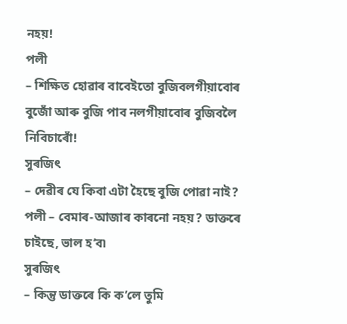নহয়!
পলী
– শিক্ষিত হোৱাৰ বাবেইতো বুজিবলগীয়াবোৰ বুজোঁ আৰু বুজি পাব নলগীয়াবোৰ বুজিবলৈ নিবিচাৰোঁ!
সুৰজিৎ
– দেৱীৰ যে কিবা এটা হৈছে বুজি পোৱা নাই?
পলী – বেমাৰ-আজাৰ কাৰনো নহয়? ডাক্তৰে চাইছে, ভাল হ’ব৷
সুৰজিৎ
– কিন্তু ডাক্তৰে কি ক’লে তুমি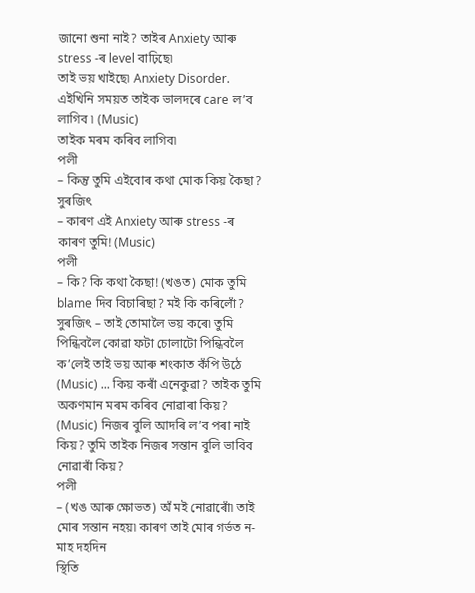জানো শুনা নাই? তাইৰ Anxiety আৰু stress -ৰ level বাঢ়িছে৷
তাই ভয় খাইছে৷ Anxiety Disorder. এইখিনি সময়ত তাইক ভালদৰে care ল’ব লাগিব ৷ (Music)
তাইক মৰম কৰিব লাগিব৷
পলী
– কিন্তু তুমি এইবোৰ কথা মোক কিয় কৈছা?
সুৰজিৎ
– কাৰণ এই Anxiety আৰু stress -ৰ কাৰণ তুমি! (Music)
পলী
– কি? কি কথা কৈছা! (খঙত) মোক তুমি blame দিব বিচাৰিছা? মই কি কৰিলোঁ?
সুৰজিৎ – তাই তোমালৈ ভয় কৰে৷ তুমি পিন্ধিবলৈ কোৱা ফটা চোলাটো পিন্ধিবলৈ ক’লেই তাই ভয় আৰু শংকাত কঁপি উঠে (Music) ... কিয় কৰাঁ এনেকুৱা? তাইক তুমি অকণমান মৰম কৰিব নোৱাৰা কিয়? (Music) নিজৰ বুলি আদৰি ল’ব পৰা নাই কিয়? তুমি তাইক নিজৰ সন্তান বুলি ভাবিব নোৱাৰাঁ কিয়?
পলী
– (খঙ আৰু ক্ষোভত) অঁ মই নোৱাৰোঁ৷ তাই মোৰ সন্তান নহয়৷ কাৰণ তাই মোৰ গৰ্ভত ন-মাহ দহদিন
স্থিতি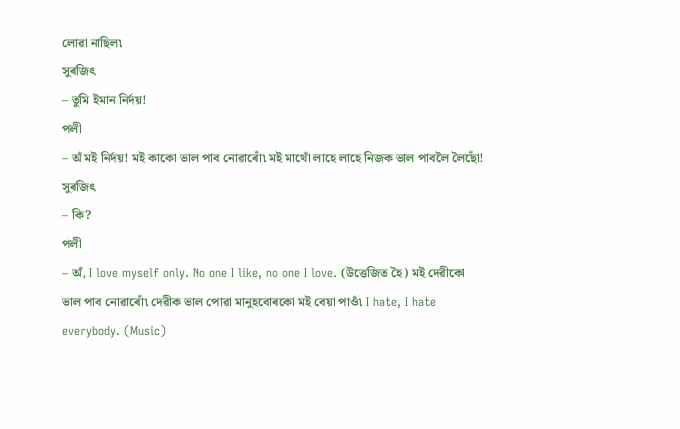লোৱা নাছিল৷
সুৰজিৎ
– তুমি ইমান নিৰ্দয়!
পলী
– অঁ মই নিৰ্দয়! মই কাকো ভাল পাব নোৱাৰোঁ৷ মই মাথোঁ লাহে লাহে নিজক ভাল পাবলৈ লৈছোঁ!
সুৰজিৎ
– কি?
পলী
– অঁ, I love myself only. No one I like, no one I love. (উত্তেজিত হৈ) মই দেৱীকো
ভাল পাব নোৱাৰোঁ৷ দেৱীক ভাল পোৱা মানুহবোৰকো মই বেয়া পাওঁ৷ I hate, I hate
everybody. (Music)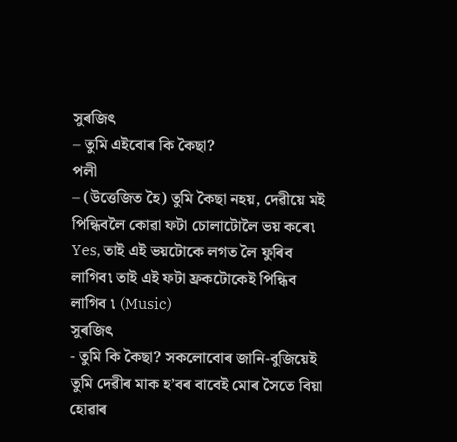সুৰজিৎ
– তুমি এইবোৰ কি কৈছা?
পলী
– (উত্তেজিত হৈ) তুমি কৈছা নহয়, দেৱীয়ে মই পিন্ধিবলৈ কোৱা ফটা চোলাটোলৈ ভয় কৰে৷
Yes, তাই এই ভয়টোকে লগত লৈ ফুৰিব লাগিব৷ তাই এই ফটা ফ্ৰকটোকেই পিন্ধিব লাগিব ৷ (Music)
সুৰজিৎ
- তুমি কি কৈছা? সকলোবোৰ জানি-বুজিয়েই তুমি দেৱীৰ মাক হ’বৰ বাবেই মোৰ সৈতে বিয়া হোৱাৰ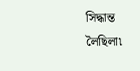সিদ্ধান্ত লৈছিলা৷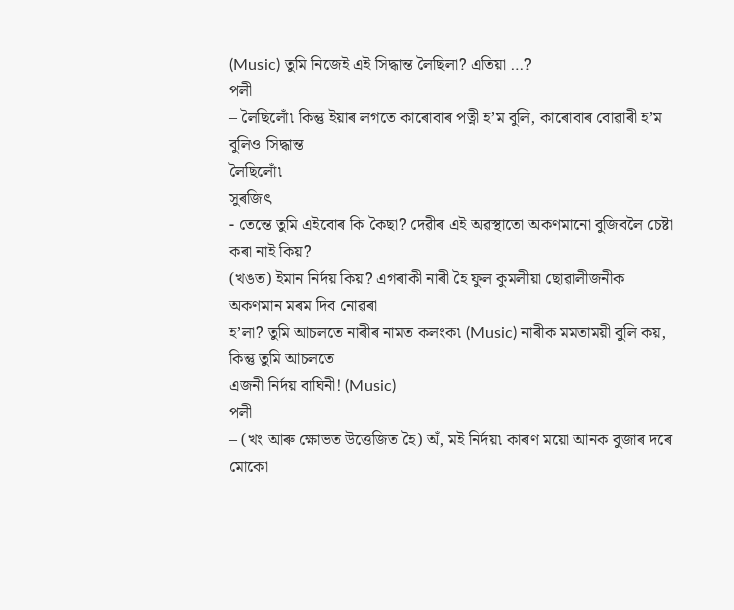(Music) তুমি নিজেই এই সিদ্ধান্ত লৈছিলা? এতিয়া …?
পলী
– লৈছিলোঁ৷ কিন্তু ইয়াৰ লগতে কাৰোবাৰ পত্নী হ’ম বুলি, কাৰোবাৰ বোৱাৰী হ’ম বুলিও সিদ্ধান্ত
লৈছিলোঁ৷
সুৰজিৎ
- তেন্তে তুমি এইবোৰ কি কৈছা? দেৱীৰ এই অৱস্থাতো অকণমানো বুজিবলৈ চেষ্টা কৰা নাই কিয়?
(খঙত) ইমান নিৰ্দয় কিয়? এগৰাকী নাৰী হৈ ফুল কুমলীয়া ছোৱালীজনীক অকণমান মৰম দিব নোৱৰা
হ’লা? তুমি আচলতে নাৰীৰ নামত কলংক৷ (Music) নাৰীক মমতাময়ী বুলি কয়, কিন্তু তুমি আচলতে
এজনী নিৰ্দয় বাঘিনী! (Music)
পলী
– (খং আৰু ক্ষোভত উত্তেজিত হৈ) অঁ, মই নিৰ্দয়৷ কাৰণ ময়ো আনক বুজাৰ দৰে মোকো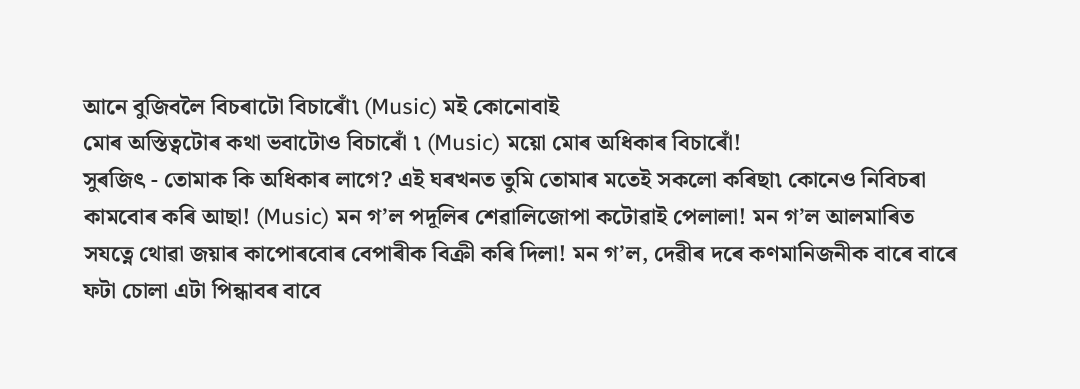আনে বুজিবলৈ বিচৰাটো বিচাৰোঁ৷ (Music) মই কোনোবাই
মোৰ অস্তিত্বটোৰ কথা ভবাটোও বিচাৰোঁ ৷ (Music) ময়ো মোৰ অধিকাৰ বিচাৰোঁ!
সুৰজিৎ - তোমাক কি অধিকাৰ লাগে? এই ঘৰখনত তুমি তোমাৰ মতেই সকলো কৰিছা৷ কোনেও নিবিচৰা কামবোৰ কৰি আছা! (Music) মন গ’ল পদূলিৰ শেৱালিজোপা কটোৱাই পেলালা! মন গ’ল আলমাৰিত সযত্নে থোৱা জয়াৰ কাপোৰবোৰ বেপাৰীক বিক্ৰী কৰি দিলা! মন গ’ল, দেৱীৰ দৰে কণমানিজনীক বাৰে বাৰে ফটা চোলা এটা পিন্ধাবৰ বাবে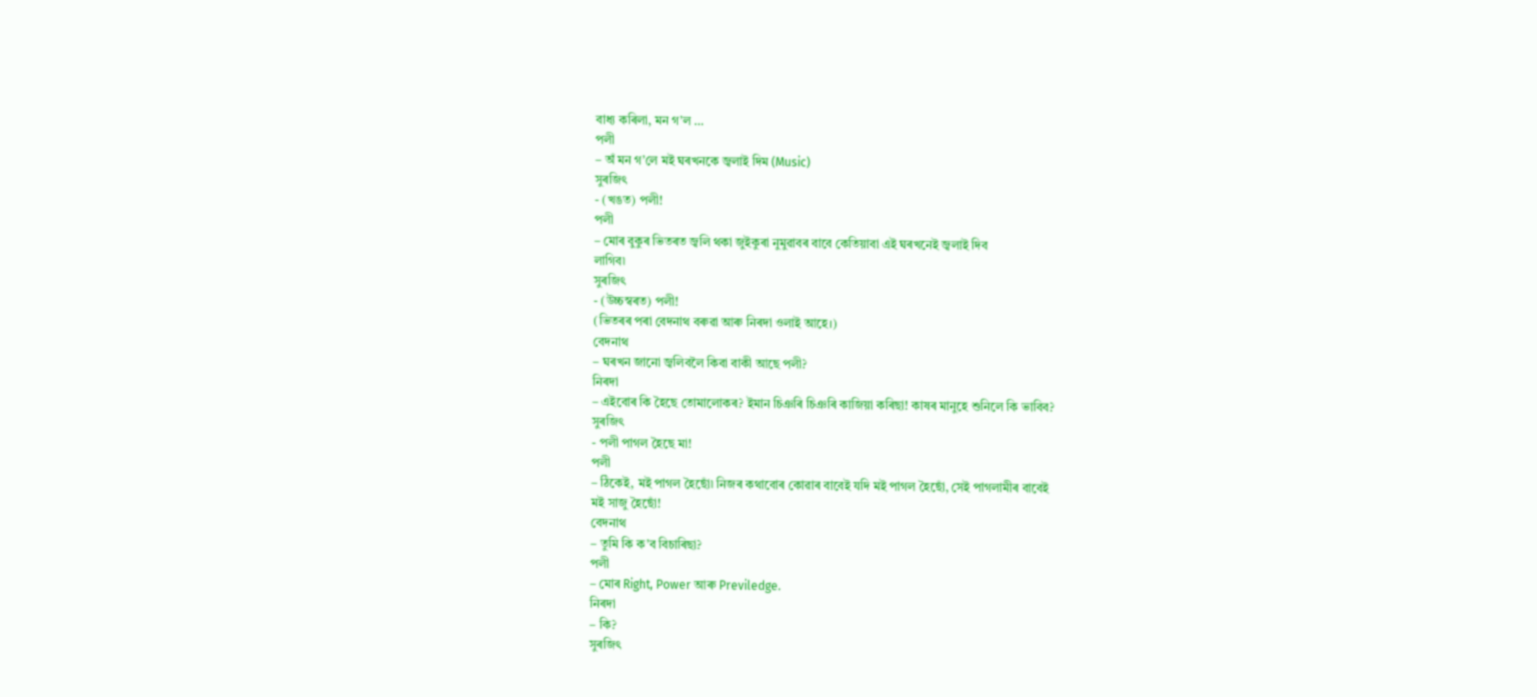বাধ্য কৰিলা, মন গ’ল …
পলী
– অঁ মন গ’লে মই ঘৰখনকে জ্বলাই দিম (Music)
সুৰজিৎ
- (খঙত) পলী!
পলী
– মোৰ বুকুৰ ভিতৰত জ্বলি থকা জুইকুৰা নুমুৱাবৰ বাবে কেতিয়াবা এই ঘৰখনেই জ্বলাই দিব
লাগিব৷
সুৰজিৎ
- (উচ্চস্বৰত) পলী!
(ভিতৰৰ পৰা বেদনাথ বৰুৱা আৰু নিৰদা ওলাই আহে।)
বেদনাথ
– ঘৰখন জানো জ্বলিবলৈ কিবা বাকী আছে পলী?
নিৰদা
– এইবোৰ কি হৈছে তোমালোকৰ? ইমান চিঞৰি চিঞৰি কাজিয়া কৰিছা! কাষৰ মানুহে শুনিলে কি ভাবিব?
সুৰজিৎ
- পলী পাগল হৈছে মা!
পলী
– ঠিকেই, মই পাগল হৈছোঁ৷ নিজৰ কথাবোৰ কোৱাৰ বাবেই যদি মই পাগল হৈছোঁ, সেই পাগলামীৰ বাবেই
মই সাজু হৈছোঁ!
বেদনাথ
– তুমি কি ক’ব বিচাৰিছা?
পলী
– মোৰ Right, Power আৰু Previledge.
নিৰদা
– কি?
সুৰজিৎ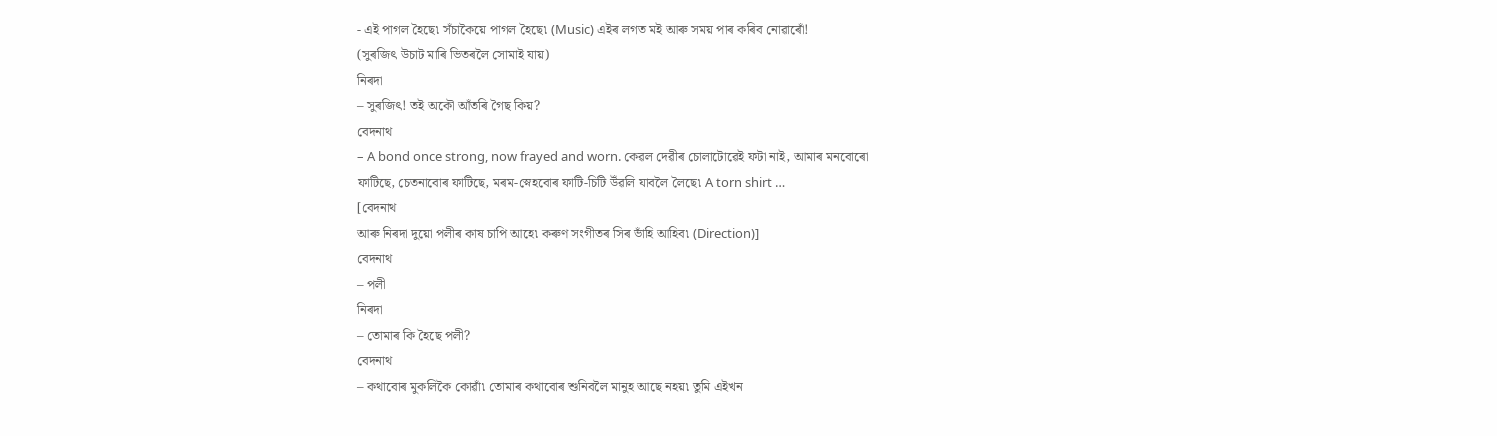- এই পাগল হৈছে৷ সঁচাকৈয়ে পাগল হৈছে৷ (Music) এইৰ লগত মই আৰু সময় পাৰ কৰিব নোৱাৰোঁ!
(সুৰজিৎ উচাট মাৰি ভিতৰলৈ সোমাই যায়)
নিৰদা
– সুৰজিৎ! তই অকৌ আঁতৰি গৈছ কিয়?
বেদনাথ
– A bond once strong, now frayed and worn. কেৱল দেৱীৰ চোলাটোৱেই ফটা নাই, আমাৰ মনবোৰো
ফাটিছে, চেতনাবোৰ ফাটিছে, মৰম-স্নেহবোৰ ফাটি-চিটি উঁৱলি যাবলৈ লৈছে৷ A torn shirt …
[বেদনাথ
আৰু নিৰদা দুয়ো পলীৰ কাষ চাপি আহে৷ কৰুণ সংগীতৰ সিৰ ভাঁহি আহিব৷ (Direction)]
বেদনাথ
– পলী
নিৰদা
– তোমাৰ কি হৈছে পলী?
বেদনাথ
– কথাবোৰ মুকলিকৈ কোৱাঁ৷ তোমাৰ কথাবোৰ শুনিবলৈ মানুহ আছে নহয়৷ তুমি এইখন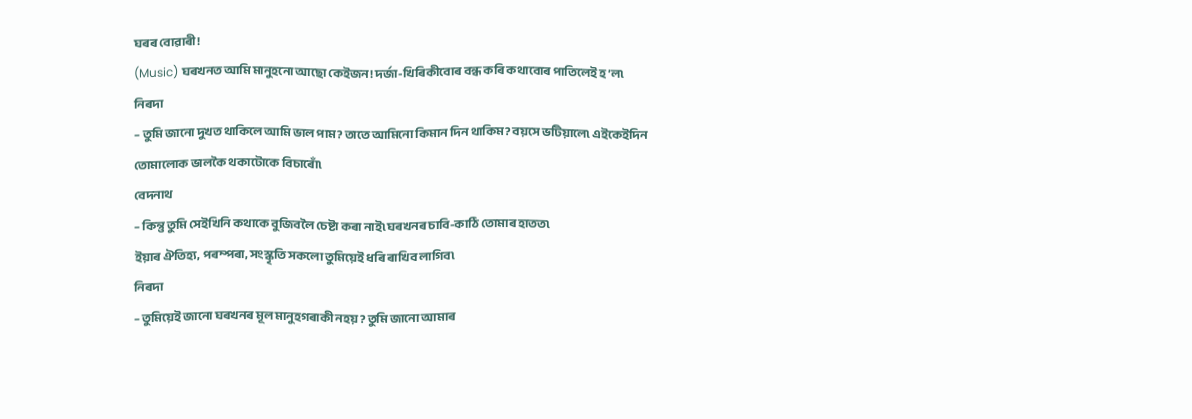ঘৰৰ বোৱাৰী!
(Music) ঘৰখনত আমি মানুহনো আছো কেইজন! দৰ্জা-খিৰিকীবোৰ বন্ধ কৰি কথাবোৰ পাতিলেই হ’ল৷
নিৰদা
– তুমি জানো দুখত থাকিলে আমি ভাল পাম? তাতে আমিনো কিমান দিন থাকিম? বয়সে ভটিয়ালে৷ এইকেইদিন
তোমালোক ভালকৈ থকাটোকে বিচাৰোঁ৷
বেদনাথ
– কিন্তু তুমি সেইখিনি কথাকে বুজিবলৈ চেষ্টা কৰা নাই৷ ঘৰখনৰ চাবি-কাঠি তোমাৰ হাতত৷
ইয়াৰ ঐতিহ্য, পৰম্পৰা, সংস্কৃতি সকলো তুমিয়েই ধৰি ৰাখিব লাগিব৷
নিৰদা
– তুমিয়েই জানো ঘৰখনৰ মূল মানুহগৰাকী নহয়? তুমি জানো আমাৰ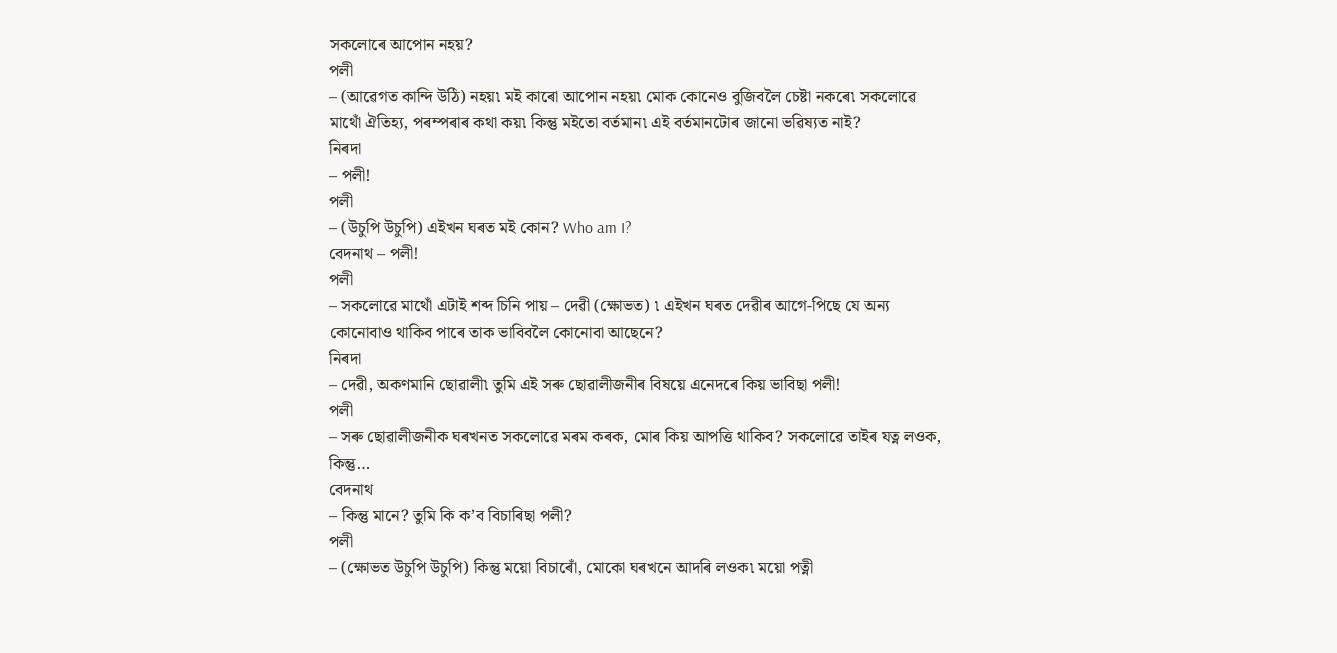সকলোৰে আপোন নহয়?
পলী
– (আৱেগত কান্দি উঠি) নহয়৷ মই কাৰো আপোন নহয়৷ মোক কোনেও বুজিবলৈ চেষ্টা নকৰে৷ সকলোৱে
মাথোঁ ঐতিহ্য, পৰম্পৰাৰ কথা কয়৷ কিন্তু মইতো বৰ্তমান৷ এই বৰ্তমানটোৰ জানো ভৱিষ্যত নাই?
নিৰদা
– পলী!
পলী
– (উচুপি উচুপি) এইখন ঘৰত মই কোন? Who am I?
বেদনাথ – পলী!
পলী
– সকলোৱে মাথোঁ এটাই শব্দ চিনি পায় – দেৱী (ক্ষোভত) ৷ এইখন ঘৰত দেৱীৰ আগে-পিছে যে অন্য
কোনোবাও থাকিব পাৰে তাক ভাবিবলৈ কোনোবা আছেনে?
নিৰদা
– দেৱী, অকণমানি ছোৱালী৷ তুমি এই সৰু ছোৱালীজনীৰ বিষয়ে এনেদৰে কিয় ভাবিছা পলী!
পলী
– সৰু ছোৱালীজনীক ঘৰখনত সকলোৱে মৰম কৰক, মোৰ কিয় আপত্তি থাকিব? সকলোৱে তাইৰ যত্ন লওক,
কিন্তু…
বেদনাথ
– কিন্তু মানে? তুমি কি ক’ব বিচাৰিছা পলী?
পলী
– (ক্ষোভত উচুপি উচুপি) কিন্তু ময়ো বিচাৰোঁ, মোকো ঘৰখনে আদৰি লওক৷ ময়ো পত্নী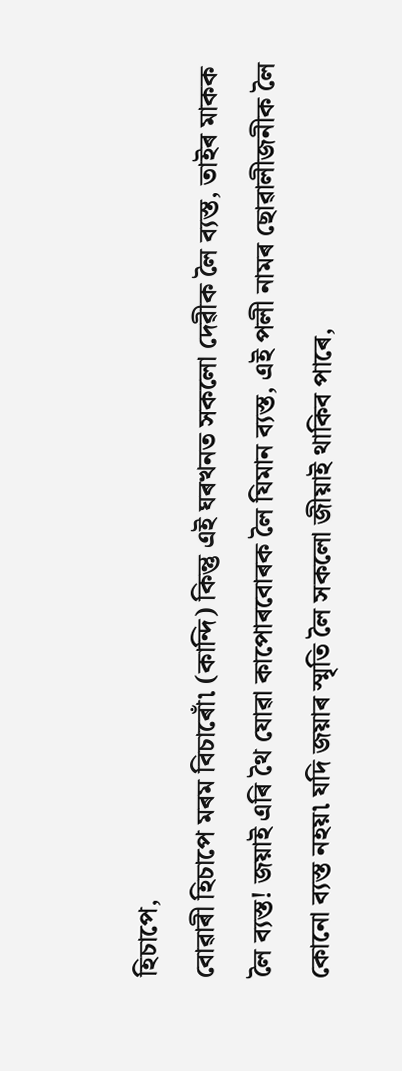হিচাপে,
বোৱাৰী হিচাপে মৰম বিচাৰোঁ৷ (কান্দি) কিন্তু এই ঘৰখনত সকলো দেৱীক লৈ ব্যস্ত, তাইৰ মাকক
লৈ ব্যস্ত! জয়াই এৰি থৈ যোৱা কাপোৰবোৰক লৈ যিমান ব্যস্ত, এই পলী নামৰ ছোৱালীজনীক লৈ
কোনো ব্যস্ত নহয়৷ যদি জয়াৰ স্মৃতি লৈ সকলো জীয়াই থাকিব পাৰে,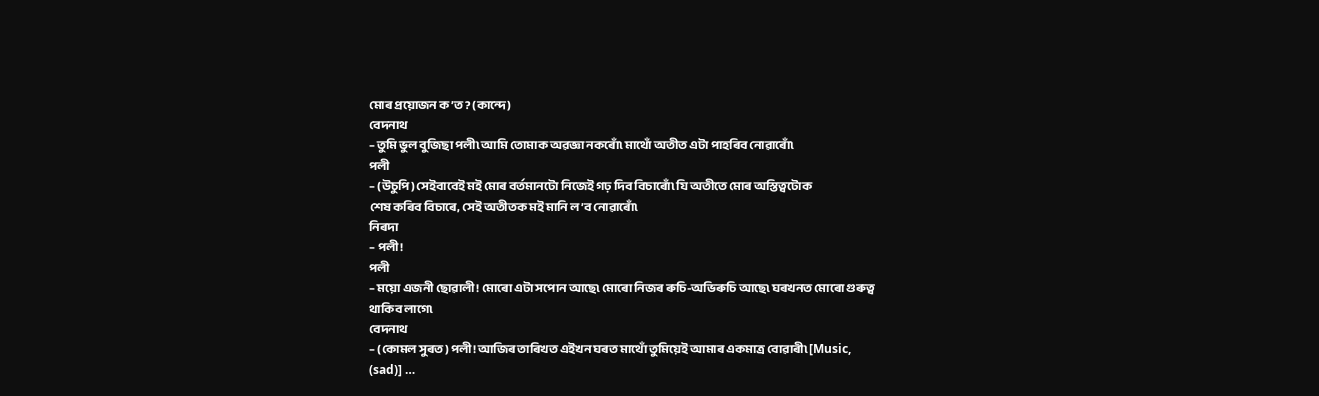মোৰ প্ৰয়োজন ক’ত? (কান্দে)
বেদনাথ
– তুমি ভুল বুজিছা পলী৷ আমি তোমাক অৱজ্ঞা নকৰোঁ৷ মাথোঁ অতীত এটা পাহৰিব নোৱাৰোঁ৷
পলী
– (উচুপি) সেইবাবেই মই মোৰ বৰ্তমানটো নিজেই গঢ় দিব বিচাৰোঁ৷ যি অতীতে মোৰ অস্তিত্বটোক
শেষ কৰিব বিচাৰে, সেই অতীতক মই মানি ল’ব নোৱাৰোঁ৷
নিৰদা
– পলী!
পলী
– ময়ো এজনী ছোৱালী! মোৰো এটা সপোন আছে৷ মোৰো নিজৰ ৰুচি-অভিৰুচি আছে৷ ঘৰখনত মোৰো গুৰুত্ব
থাকিব লাগে৷
বেদনাথ
– (কোমল সুৰত) পলী! আজিৰ তাৰিখত এইখন ঘৰত মাথোঁ তুমিয়েই আমাৰ একমাত্ৰ বোৱাৰী৷ [Music,
(sad)] …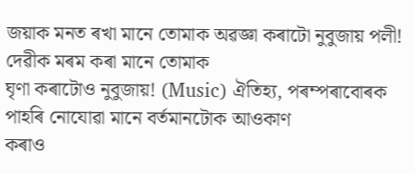জয়াক মনত ৰখা মানে তোমাক অৱজ্ঞা কৰাটো নুবুজায় পলী! দেৱীক মৰম কৰা মানে তোমাক
ঘৃণা কৰাটোও নুবুজায়! (Music) ঐতিহ্য, পৰম্পৰাবোৰক পাহৰি নোযোৱা মানে বৰ্তমানটোক আওকাণ
কৰাও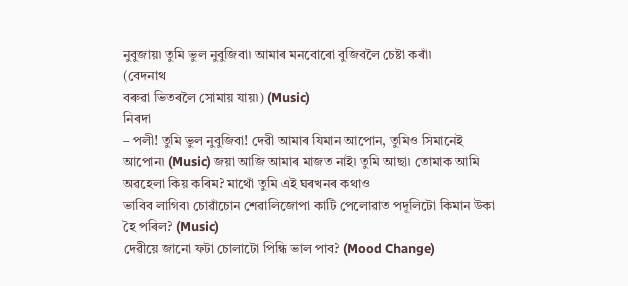নুবুজায়৷ তুমি ভুল নুবুজিবা৷ আমাৰ মনবোৰো বুজিবলৈ চেষ্টা কৰাঁ৷
(বেদনাথ
বৰুৱা ভিতৰলৈ সোমায় যায়৷) (Music)
নিৰদা
– পলী! তুমি ভুল নুবুজিবা! দেৱী আমাৰ যিমান আপোন, তুমিও সিমানেই আপোন৷ (Music) জয়া আজি আমাৰ মাজত নাই৷ তুমি আছা৷ তোমাক আমি অৱহেলা কিয় কৰিম? মাথোঁ তুমি এই ঘৰখনৰ কথাও
ভাবিব লাগিব৷ চোৱাঁচোন শেৱালিজোপা কাটি পেলোৱাত পদূলিটো কিমান উকা হৈ পৰিল? (Music)
দেৱীয়ে জানো ফটা চোলাটো পিন্ধি ভাল পাব? (Mood Change)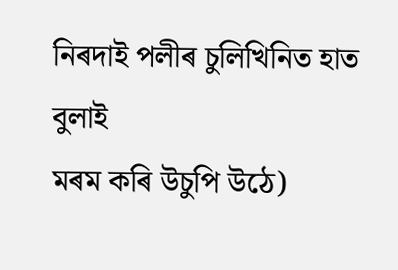নিৰদাই পলীৰ চুলিখিনিত হাত বুলাই
মৰম কৰি উচুপি উঠে)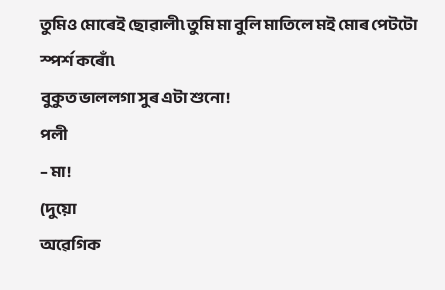তুমিও মোৰেই ছোৱালী৷ তুমি মা বুলি মাতিলে মই মোৰ পেটটো স্পৰ্শ কৰোঁ৷
বুকুত ভাললগা সুৰ এটা শুনো!
পলী
– মা!
(দুয়ো
অৱেগিক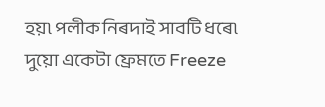হয়৷ পলীক নিৰদাই সাবটি ধৰে৷ দুয়ো একেটা ফ্ৰেমতে Freeze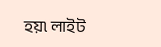হয়৷ লাইট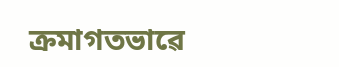ক্ৰমাগতভাৱে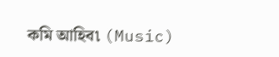কমি আহিব৷ (Music)